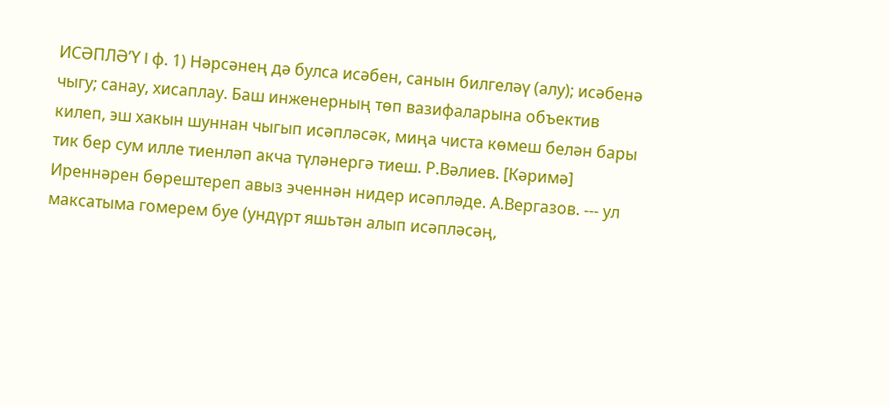ИСӘПЛӘ’Ү I ф. 1) Нәрсәнең дә булса исәбен, санын билгеләү (алу); исәбенә чыгу; санау, хисаплау. Баш инженерның төп вазифаларына объектив килеп, эш хакын шуннан чыгып исәпләсәк, миңа чиста көмеш белән бары тик бер сум илле тиенләп акча түләнергә тиеш. Р.Вәлиев. [Кәримә] Иреннәрен бөрештереп авыз эченнән нидер исәпләде. А.Вергазов. --- ул максатыма гомерем буе (ундүрт яшьтән алып исәпләсәң,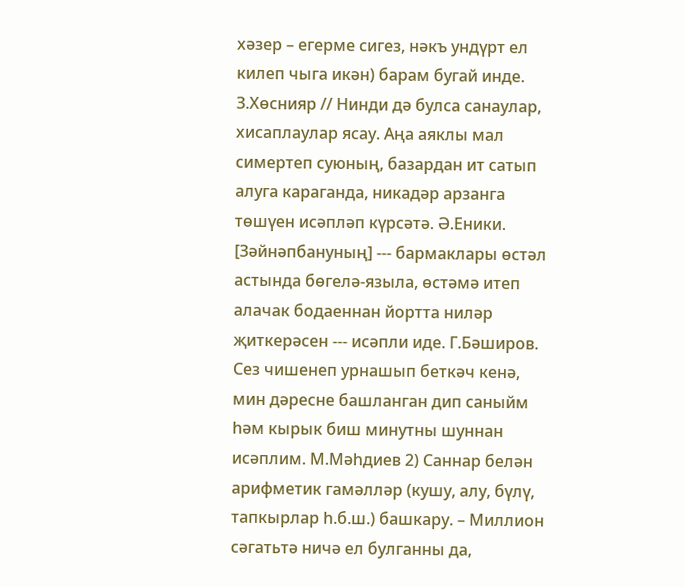хәзер – егерме сигез, нәкъ ундүрт ел килеп чыга икән) барам бугай инде. З.Хөснияр // Нинди дә булса санаулар, хисаплаулар ясау. Аңа аяклы мал симертеп суюның, базардан ит сатып алуга караганда, никадәр арзанга төшүен исәпләп күрсәтә. Ә.Еники. [Зәйнәпбануның] --- бармаклары өстәл астында бөгелә-языла, өстәмә итеп алачак бодаеннан йортта ниләр җиткерәсен --- исәпли иде. Г.Бәширов. Сез чишенеп урнашып беткәч кенә, мин дәресне башланган дип саныйм һәм кырык биш минутны шуннан исәплим. М.Мәһдиев 2) Саннар белән арифметик гамәлләр (кушу, алу, бүлү, тапкырлар һ.б.ш.) башкару. – Миллион сәгатьтә ничә ел булганны да,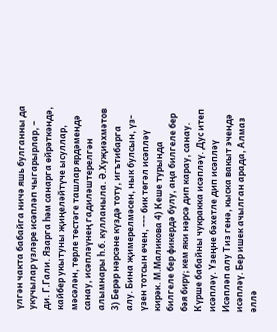үлгән чакта бабайга ничә яшь булганны да укучылар үзләре исәпләп чыгарырлар, – ди. Г.Гали. Язарга һәм санарга өйрәткәндә, кайбер укытуны җиңеләйтүче ысуллар, мәсәлән, төрле төстәге ташлар ярдәмендә санау, исәпләүнең гадиләштерелгән алымнары һ.б. кулланыла. Ә.Хуҗиәхмәтов 3) Берәр нәрсәне күздә тоту, игътибарга алу. Бина җимерелмәсен, нык булсын, үз-үзен тотсын өчен, --- бик төгәл исәпләү кирәк. М.Маликова 4) Кеше турында билгеле бер фикердә булу, аңа билгеле бер бәя бирү; кем яки нәрсә дип карау, санау. Күрше бабайны чукракка исәпләү. Дус итеп исәпләү. Үзеңне бәхетле дип исәпләү Исәпләп алу Тиз генә, кыска вакыт эчендә исәпләү. Бер ишек ачылган арада, Алмаз әллә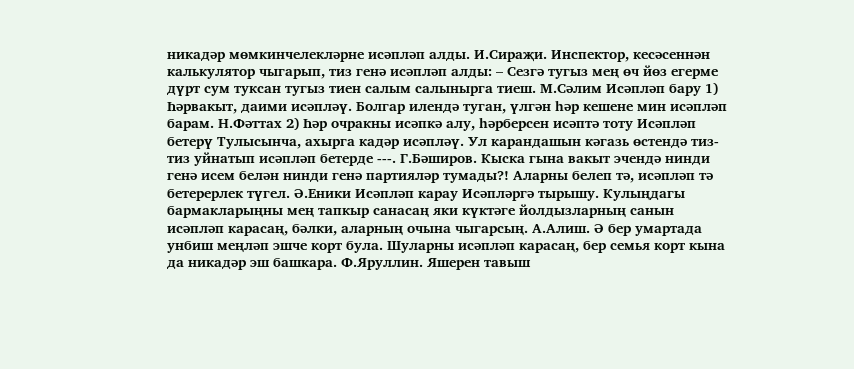никадәр мөмкинчелекләрне исәпләп алды. И.Сираҗи. Инспектор, кесәсеннән калькулятор чыгарып, тиз генә исәпләп алды: – Сезгә тугыз мең өч йөз егерме дүрт сум туксан тугыз тиен салым салынырга тиеш. М.Сәлим Исәпләп бару 1) Һәрвакыт, даими исәпләү. Болгар илендә туган, үлгән һәр кешене мин исәпләп барам. Н.Фәттах 2) Һәр очракны исәпкә алу, һәрберсен исәптә тоту Исәпләп бетерү Тулысынча, ахырга кадәр исәпләү. Ул карандашын кәгазь өстендә тиз-тиз уйнатып исәпләп бетерде ---. Г.Бәширов. Кыска гына вакыт эчендә нинди генә исем белән нинди генә партияләр тумады?! Аларны белеп тә, исәпләп тә бетерерлек түгел. Ә.Еники Исәпләп карау Исәпләргә тырышу. Кулыңдагы бармакларыңны мең тапкыр санасаң яки күктәге йолдызларның санын исәпләп карасаң, бәлки, аларның очына чыгарсың. А.Алиш. Ә бер умартада унбиш меңләп эшче корт була. Шуларны исәпләп карасаң, бер семья корт кына да никадәр эш башкара. Ф.Яруллин. Яшерен тавыш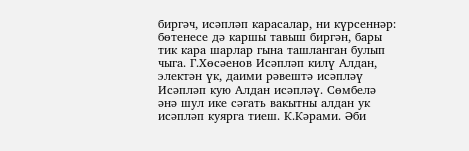биргәч, исәпләп карасалар, ни күрсеннәр: бөтенесе дә каршы тавыш биргән, бары тик кара шарлар гына ташланган булып чыга. Г.Хөсәенов Исәпләп килү Алдан, электән үк, даими рәвештә исәпләү Исәпләп кую Алдан исәпләү. Сөмбелә әнә шул ике сәгать вакытны алдан ук исәпләп куярга тиеш. К.Кәрами. Әби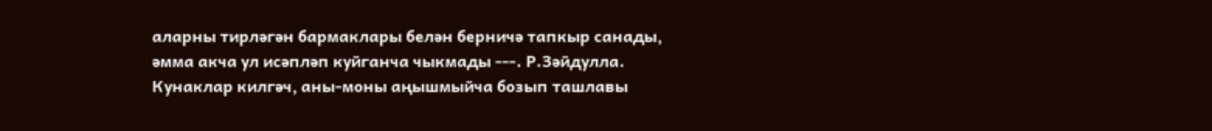аларны тирләгән бармаклары белән берничә тапкыр санады, әмма акча ул исәпләп куйганча чыкмады ---. Р.Зәйдулла. Кунаклар килгәч, аны-моны аңышмыйча бозып ташлавы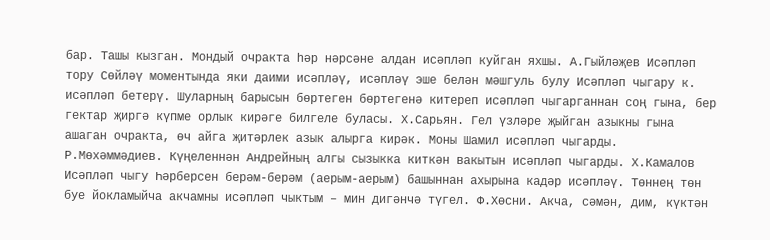бар. Ташы кызган. Мондый очракта һәр нәрсәне алдан исәпләп куйган яхшы. А.Гыйләҗев Исәпләп тору Сөйләү моментында яки даими исәпләү, исәпләү эше белән мәшгуль булу Исәпләп чыгару к. исәпләп бетерү. Шуларның барысын бөртеген бөртегенә китереп исәпләп чыгарганнан соң гына, бер гектар җиргә күпме орлык кирәге билгеле буласы. Х.Сарьян. Гел үзләре җыйган азыкны гына ашаган очракта, өч айга җитәрлек азык алырга кирәк. Моны Шамил исәпләп чыгарды. Р.Мөхәммәдиев. Күңеленнән Андрейның алгы сызыкка киткән вакытын исәпләп чыгарды. Х.Камалов Исәпләп чыгу Һәрберсен берәм-берәм (аерым-аерым) башыннан ахырына кадәр исәпләү. Төннең төн буе йокламыйча акчамны исәпләп чыктым – мин дигәнчә түгел. Ф.Хөсни. Акча, сәмән, дим, күктән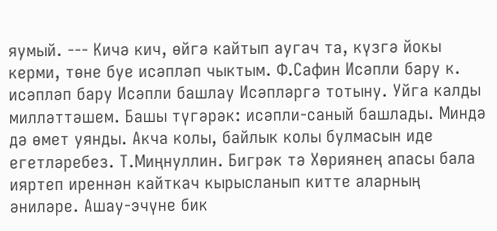яумый. --- Кичә кич, өйгә кайтып аугач та, күзгә йокы керми, төне буе исәпләп чыктым. Ф.Сафин Исәпли бару к. исәпләп бару Исәпли башлау Исәпләргә тотыну. Уйга калды милләттәшем. Башы түгәрәк: исәпли-саный башлады. Миндә дә өмет уянды. Акча колы, байлык колы булмасын иде егетләребез. Т.Миңнуллин. Бигрәк тә Хөриянең апасы бала ияртеп иреннән кайткач кырысланып китте аларның әниләре. Ашау-эчүне бик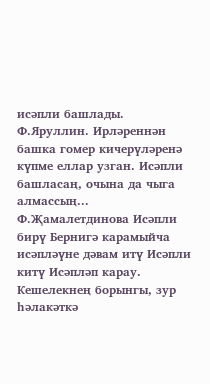исәпли башлады. Ф.Яруллин. Ирләреннән башка гомер кичерүләренә күпме еллар узган. Исәпли башласаң, очына да чыга алмассың... Ф.Җамалетдинова Исәпли бирү Бернигә карамыйча исәпләүне дәвам итү Исәпли китү Исәпләп карау. Кешелекнең борынгы, зур һәлакәткә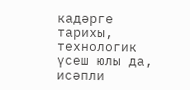кадәрге тарихы, технологик үсеш юлы да, исәпли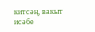китсәң, вакыт исәбе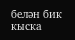белән бик кыска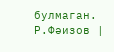булмаган. Р.Фәизов |